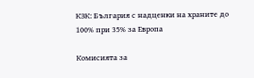КЗК: България с надценки на храните до 100% при 35% за Европа

Комисията за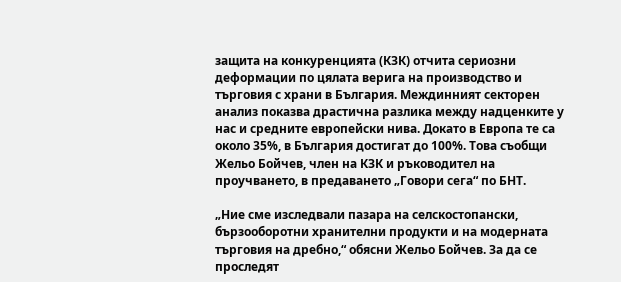защита на конкуренцията (КЗК) отчита сериозни деформации по цялата верига на производство и търговия с храни в България. Междинният секторен анализ показва драстична разлика между надценките у нас и средните европейски нива. Докато в Европа те са около 35%, в България достигат до 100%. Това съобщи Жельо Бойчев, член на КЗК и ръководител на проучването, в предаването „Говори сега“ по БНТ.

„Ние сме изследвали пазара на селскостопански, бързооборотни хранителни продукти и на модерната търговия на дребно,“ обясни Жельо Бойчев. За да се проследят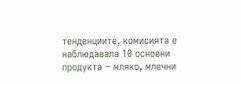тенденциите, комисията е наблюдавала 10 основни продукта – мляко, млечни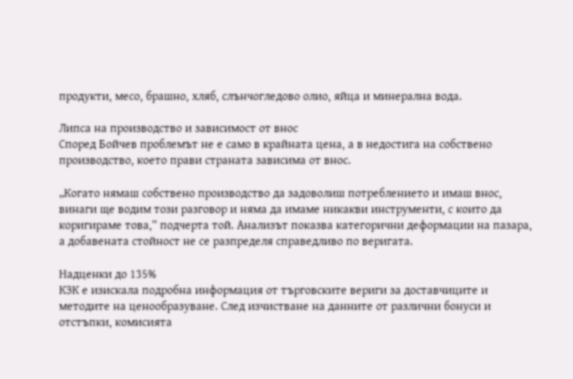продукти, месо, брашно, хляб, слънчогледово олио, яйца и минерална вода.

Липса на производство и зависимост от внос
Според Бойчев проблемът не е само в крайната цена, а в недостига на собствено производство, което прави страната зависима от внос.

„Когато нямаш собствено производство да задоволиш потреблението и имаш внос, винаги ще водим този разговор и няма да имаме никакви инструменти, с които да коригираме това,“ подчерта той. Анализът показва категорични деформации на пазара, а добавената стойност не се разпределя справедливо по веригата.

Надценки до 135%
КЗК е изискала подробна информация от търговските вериги за доставчиците и методите на ценообразуване. След изчистване на данните от различни бонуси и отстъпки, комисията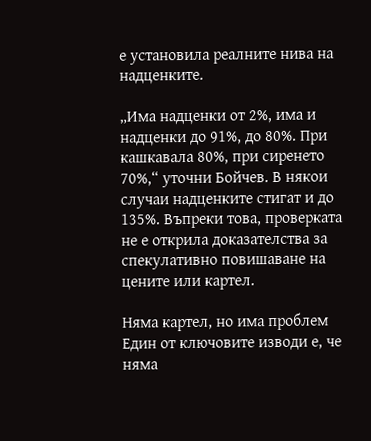е установила реалните нива на надценките.

„Има надценки от 2%, има и надценки до 91%, до 80%. При кашкавала 80%, при сиренето 70%,“ уточни Бойчев. В някои случаи надценките стигат и до 135%. Въпреки това, проверката не е открила доказателства за спекулативно повишаване на цените или картел.

Няма картел, но има проблем
Един от ключовите изводи е, че няма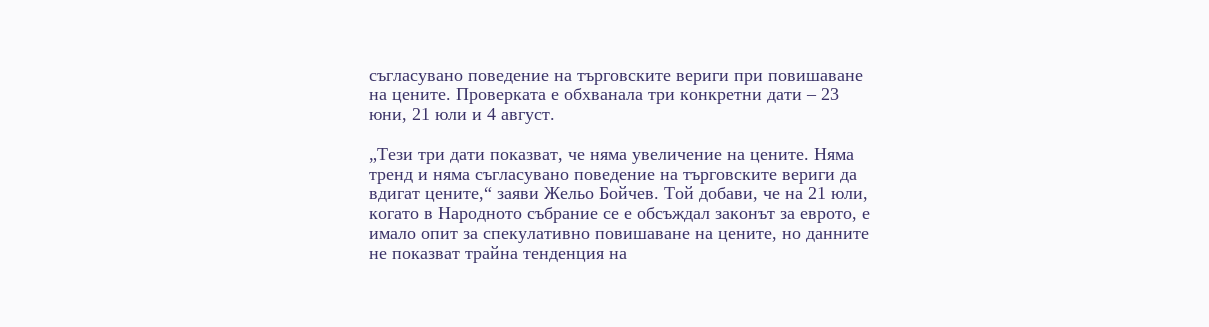съгласувано поведение на търговските вериги при повишаване на цените. Проверката е обхванала три конкретни дати – 23 юни, 21 юли и 4 август.

„Тези три дати показват, че няма увеличение на цените. Няма тренд и няма съгласувано поведение на търговските вериги да вдигат цените,“ заяви Жельо Бойчев. Той добави, че на 21 юли, когато в Народното събрание се е обсъждал законът за еврото, е имало опит за спекулативно повишаване на цените, но данните не показват трайна тенденция на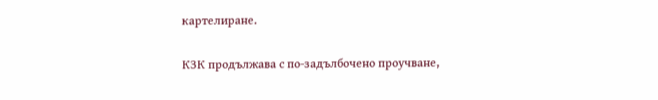картелиране.

КЗК продължава с по-задълбочено проучване,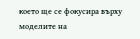което ще се фокусира върху моделите на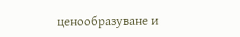ценообразуване и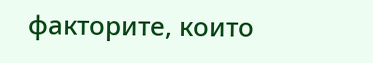факторите, които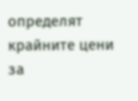определят крайните цени за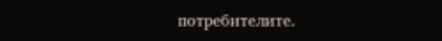потребителите.